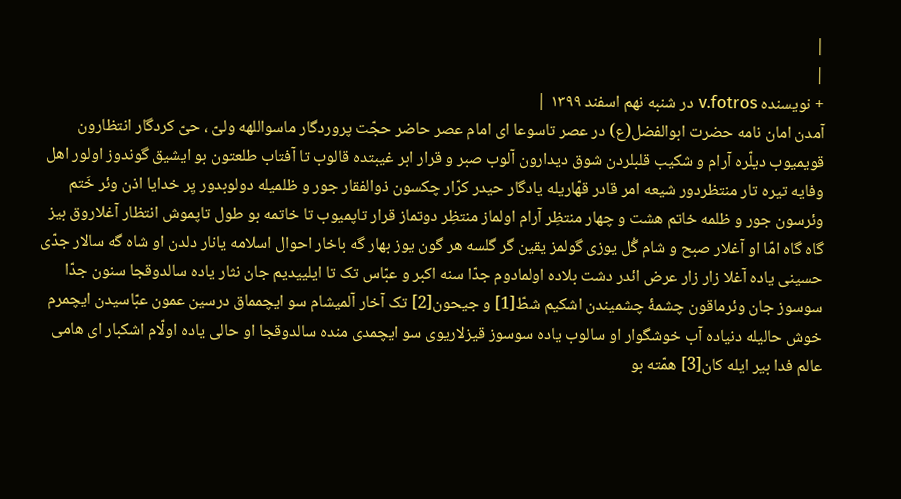|
|
+ نویسنده v.fotros در شنبه نهم اسفند ۱۳۹۹ |
آمدن امان نامه حضرت ابوالفضل(ع) در عصر تاسوعا ای امام عصر حاضر حجّت پروردگار ماسواللهه ولیّ ، حیّ کردگار انتظارون قویمیوب دیلّره آرام و شکیب قلبلردن شوق دیدارون آلوب صبر و قرار ابر غیبتده قالوب تا آفتاب طلعتون بو ایشیق گوندوز اولور اهل وفایه تیره تار منتظردور شیعه امر قادر قهّاریله یادگار حیدر کرّار چکسون ذوالفقار جور و ظلمیله دولوبدور یِر خدایا اذن وئر خَتم وئرسون جور و ظلمه خاتم هشت و چهار منتظِر آرام اولماز منتظِر دوتماز قرار تاپمیوب تا خاتمه بو طول تاپموش انتظار آغلاروق بیز گاه گاه امّا او آغلار صبح و شام گُل یوزی گولمز یقین گر گلسه هر گون یوز بهار گه باخار احوال اسلامه یانار دلدن او شاه گه سالار جدّی حسینی یاده آغلا زار زار عرض ائدر دشت بلاده اولمادوم جدّا سنه اکبر و عبّاس تک تا ایلییدیم جان نثار یاده سالدوقجا سنون جدّا سوسوز جان وئرماقون چشمۀ چشمیندن اشکیم شطّ[1] و جیحون[2] تک آخار آلمیشام سو ایچمماق درسین عمون عبّاسیدن ایچمرم خوش حالیله دنیاده آب خوشگوار او سالوب یاده سوسوز قیزلاریوی سو ایچمدی منده سالدوقجا او حالی یاده اولّام اشکبار ای هامی عالم فدا بیر ایله کان[3] همّته بو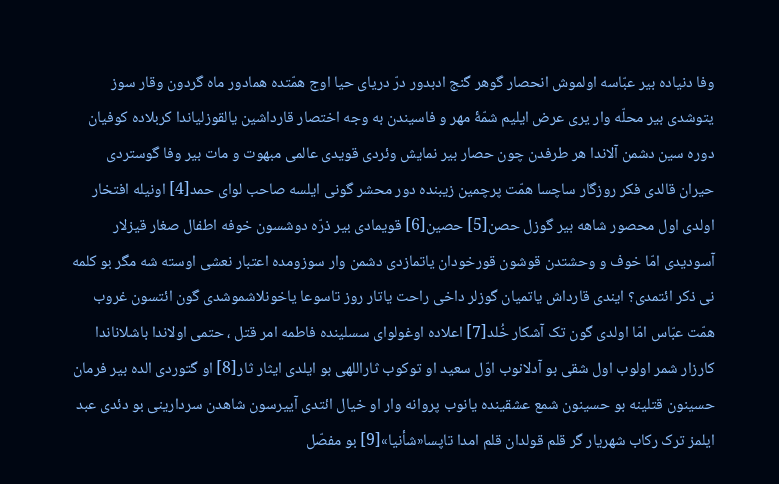وفا دنیاده بیر عبّاسه اولموش انحصار گوهر گنج ادبدور درّ دریای حیا اوج همّتده همادور ماه گردون وقار سوز یتوشدی بیر محلّه وار یری عرض ایلیم شمّۀ مهر و فاسیندن به وجه اختصار قارداشین یالقوزلیاندا کربلاده کوفیان دوره سین دشمن آلاندا هر طرفدن چون حصار بیر نمایش وئردی قویدی عالمی مبهوت و مات بیر وفا گوستردی حیران قالدی فکر روزگار ساچسا همّت پرچمین زیبنده دور محشر گونی ایلسه صاحب لوای حمد[4] اونیله افتخار اولدی اول محصور شاهه بیر گوزل حصن[5] حصین[6] قویمادی بیر ذرّه دوشسون خوفه اطفال صغار قیزلار آسودیدی امّا خوف و وحشتدن قوشون قورخودان یاتمازدی دشمن وار سوزومده اعتبار نعشی اوسته شه مگر بو کلمه نی ذکر ائتمدی؟ ایندی قارداش یاتمیان گوزلر داخی راحت یاتار روز تاسوعا یاخونلاشموشدی گون ائتسون غروب همّت عبّاس امّا اولدی گون تک آشکار خُلد[7] اعلاده اوغولوای سسلینده فاطمه امر قتل ، حتمی اولاندا باشلاناندا کارزار شمر اولوب اول شقی بو آدلانوب اوّل سعید او توکوب ثاراللهی بو ایلدی ایثار ثار[8] او گتوردی الده بیر فرمان حسینون قتلینه بو حسینون شمع عشقینده یانوب پروانه وار او خیال ائتدی آییرسون شاهدن سردارینی بو دئدی عبد ایلمز ترک رکاب شهریار گر قلم قولدان قلم امدا تاپسا«شأنیا»[9] بو مفصّل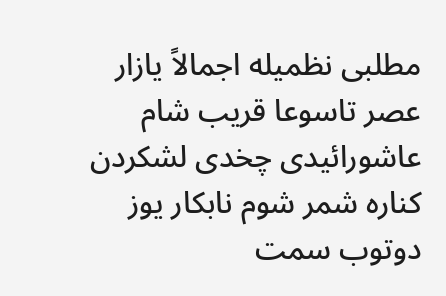مطلبی نظمیله اجمالاً یازار عصر تاسوعا قریب شام عاشورائیدی چخدی لشکردن کناره شمر شوم نابکار یوز دوتوب سمت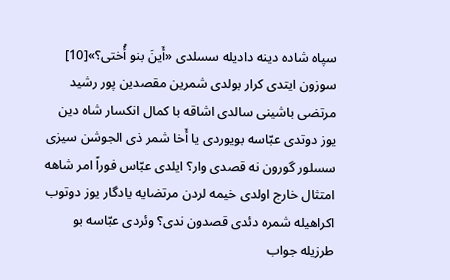سپاه شاده دینه دادیله سسلدی «أَینَ بنو أُختی؟»[10] سوزون ایتدی کرار بولدی شمرین مقصدین پور رشید مرتضی باشینی سالدی اشاقه با کمال انکسار شاه دین یوز دوتدی عبّاسه بویوردی یا أَخا شمر ذی الجوشن سیزی سسلور گورون نه قصدی وار؟ ایلدی عبّاس فوراً امر شاهه امتثال خارج اولدی خیمه لردن مرتضایه یادگار یوز دوتوب اکراهیله شمره دئدی قصدون ندی؟ وئردی عبّاسه بو طرزیله جواب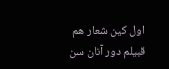اول کین شعار هم قبیلم دور آنان سن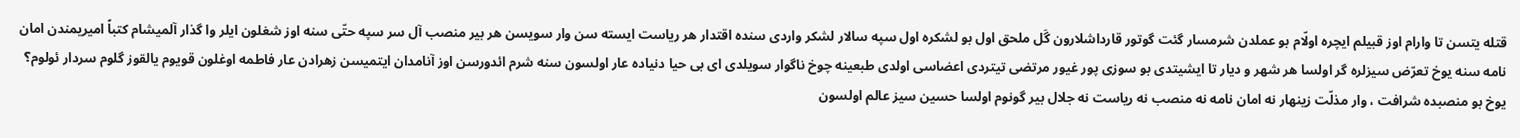قتله یتسن تا وارام اوز قبیلم ایچره اولّام بو عملدن شرمسار گئت گوتور قارداشلارون گَل ملحق اول بو لشکره اول سپه سالار لشکر واردی سنده اقتدار هر ریاست ایسته سن وار سویسن هر بیر منصب آل سر سپه حتّی سنه اوز شغلون ایلر وا گذار آلمیشام کتباً امیریمندن امان نامه سنه یوخ تعرّض سیزلره گر اولسا هر شهر و دیار تا ایشیتدی بو سوزی پور غیور مرتضی تیتردی اعضاسی اولدی طبعینه چوخ ناگوار سویلدی ای بی حیا دنیاده عار اولسون سنه شرم ائدورسن اوز آنامدان ایتمیسن زهرادن عار فاطمه اوغلون قویوم یالقوز گلوم سردار ئولوم؟ یوخ بو منصبده شرافت ، وار مذلّت زینهار نه امان نامه نه منصب نه ریاست نه جلال بیر گونوم اولسا حسین سیز عالم اولسون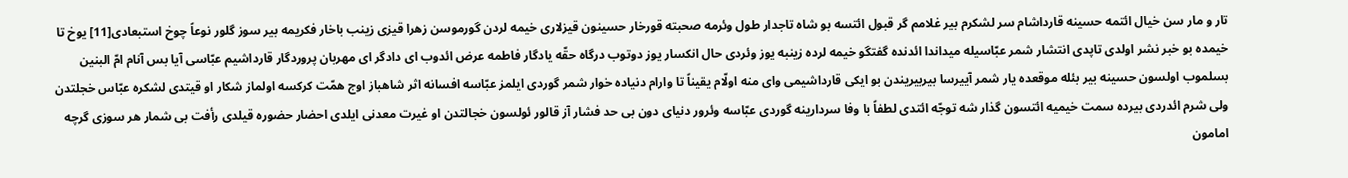تار و مار سن خیال ائتمه حسینه قارداشام سر لشکرم بیر غلامم گر قبول ائتسه بو شاه تاجدار طول وئرمه صحبته قورخار حسینون قیزلاری خیمه لردن گورموسن زهرا قیزی زینب باخار فکریمه بیر سوز گلور نوعاً چوخ استبعادی[11] یوخ تا خیمده بو خبر نشر اولدی تاپدی انتشار شمر عبّاسیله میداندا ائدنده گفتگو خیمه لرده زینبه یوز وئردی حال انکسار یوز دوتوب درگاه حقّه یادگار فاطمه عرض ائدوب ای دادگر ای مهربان پروردگار قارداشیم عبّاسی آیا بس آنام امّ البنین بسلموب اولسون حسینه بیر بئله موقعده یار شمر آییرسا بیربیریندن بو ایکی قارداشیمی وای منه اولّام یقیناً تا وارام دنیاده خوار شمر گوردی ایلمز عبّاسه افسانه اثر شاهباز اوج همّت کرکسه اولماز شکار او قیتدی لشکره عبّاس خجلتدن ولی شرم ائدردی بیرده سمت خیمیه ائتسون گذار شه توجّه ائتدی لطفاً با وفا سردارینه گوردی عبّاسه وئرور دنیای دون بی حد فشار آز قالور ئولسون خجالتدن او غیرت معدنی ایلدی احضار حضوره قیلدی رأفت بی شمار هر سوزی گرچه امامون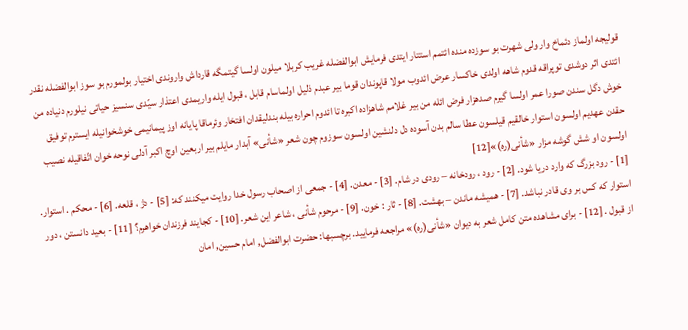قولیجه اولماز دئماخ وار ولی شهرت بو سوزده منده ائتمم استتار ایتدی فرمایش ابوالفضله غریب کربلا میلون اولسا گیتمگه قارداش واروندی اختیار بولمورم بو سوز ابوالفضله نقدر ائتدی اثر دوشدی توپراقه قدوم شاهه اولدی خاکسار عرض ائدوب مولا قاپوندان قوما بیر عبدم ذلیل اولماسام قابل ، قبول ایله واریمدی اعتذار سیّدی سنسیز حیاتی نیلورم دنیاده من خوش دگل سندن صورا عمر اولسا گیرم صدهزار فرض ائله من بیر غلامم شاهزاده اکبره تا ائدوم احراره بیله بندلیقدان افتخار وئرماقا پایانه اوز پیمانیمی خوشخوانیله ایسترم توفیق حقدن عهدیم اولسون استوار خالقیم قیلسون عطا سالم بدن آسوده دل دلنشین اولسون سوزوم چون شعر «شأنی» آبدار مایلم بیر اربعین اوچ اکبر آدلی نوحه خوان اتّفاقیله نصیب اولسون او شش گوشه مزار «شأنی(ره)»[12]
[1] - رود بزرگ که وارد دریا شود. [2] - رود ، رودخانه – رودی در شام. [3] - معدن. [4] - جمعی از اصحاب رسول خدا روایت میکنند که: [5] - دژ ، قلعه. [6] - محکم . استوار. استوار که کس بر وی قادر نباشد. [7] - همیشه ماندن – بهشت. [8] - ثار : خون. [9] - مرحوم شأنی ، شاعر این شعر. [10] - کجایند فرزندان خواهرم؟ [11] - بعید دانستن ، دور از قبول . [12] - برای مشاهده متن کامل شعر به دیوان «شأنی(ره)» مراجعه فرمایید. برچسبها: حضرت ابوالفضل, امام حسین, امان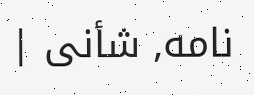نامه, شأنی |